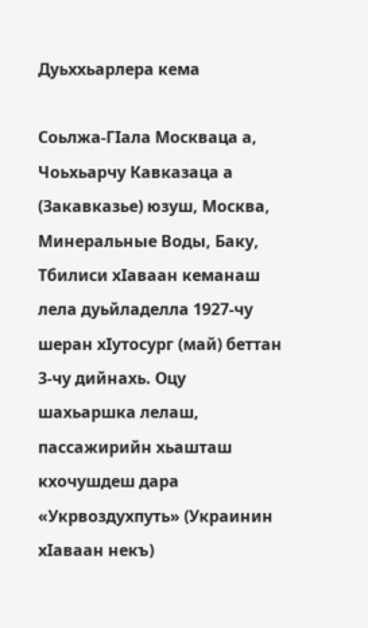Дуьххьарлера кема

Соьлжа-ГIала Москваца а, Чоьхьарчу Кавказаца а (Закавказье) юзуш, Москва, Минеральные Воды, Баку, Тбилиси хIаваан кеманаш лела дуьйладелла 1927-чу шеран хIутосург (май) беттан 3-чу дийнахь. Оцу шахьаршка лелаш, пассажирийн хьашташ кхочушдеш дара «Укрвоздухпуть» (Украинин хIаваан некъ)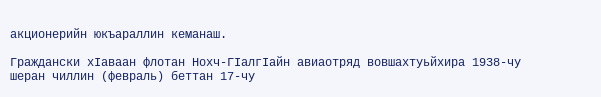акционерийн юкъараллин кеманаш.

Граждански хIаваан флотан Нохч-ГIалгIайн авиаотряд вовшахтуьйхира 1938-чу шеран чиллин (февраль) беттан 17-чу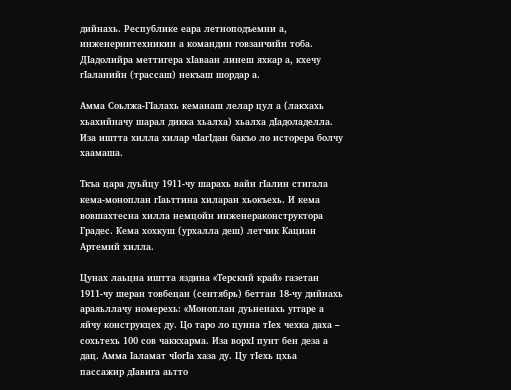дийнахь. Республике еара летноподъемни а, инженернитехникин а командин говзанчийн тоба. ДIадолийра меттигера хIаваан линеш яхкар а, кхечу гIаланийн (трассаш) некъаш шордар а.

Амма Соьлжа-ГIалахь кеманаш лелар цул а (лакхахь хьахийначу шарал дикка хьалха) хьалха дIадоладелла. Иза иштта хилла хилар чIагIдан бакъо ло исторера болчу хаамаша.

Ткъа цара дуьйцу 1911-чу шарахь вайн гIалин стигала кема-моноплан гIаьттина хиларан хьокъехь. И кема вовшахтесна хилла немцойн инженераконструктора Градес. Кема хохкуш (урхалла деш) летчик Кациан Артемий хилла.

Цунах лаьцна иштта яздина «Терский край» газетан 1911-чу шеран товбецан (сентябрь) беттан 18-чу дийнахь араяьллачу номерехь: «Моноплан дуьненахь уггаре а яйчу конструкцех ду. Цо таро ло цунна тIех чехка даха – сохьтехь 100 сов чаккхарма. Иза ворхI пунт бен деза а дац. Амма Iаламат чIогIа хаза ду. Цу тIехь цхьа пассажир дIавига аьтто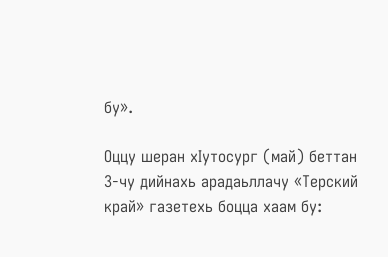бу».

Оццу шеран хIутосург (май) беттан 3-чу дийнахь арадаьллачу «Терский край» газетехь боцца хаам бу: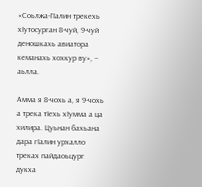«Соьлжа-ГIалин трекехь хIутосурган 8-чуй, 9-чуй деношкахь авиатора кеманахь хохкур ву», – аьлла.

Амма я 8-чохь а, я 9-чохь а трека тIехь хIумма а ца хилира. Цуьнан бахьана дара гIалин урхалло треках пайдаоьцург дукха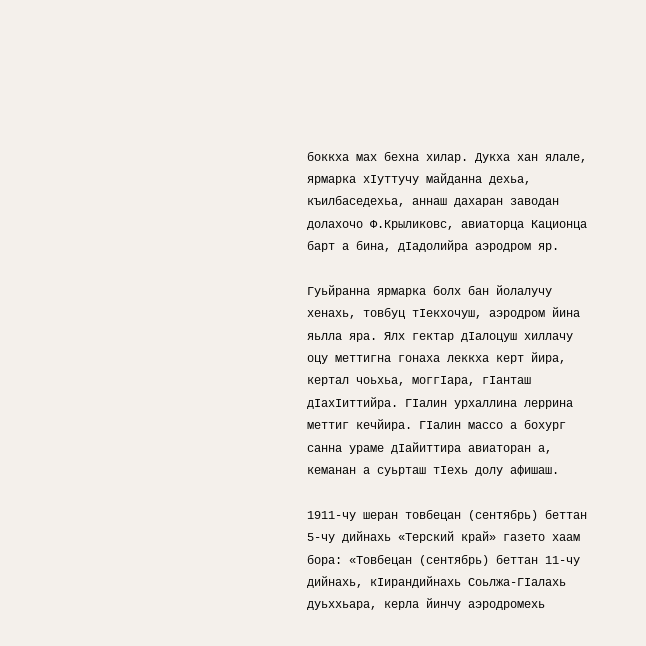боккха мах бехна хилар. Дукха хан ялале, ярмарка хIуттучу майданна дехьа, къилбаседехьа, аннаш дахаран заводан долахочо Ф.Крыликовс, авиаторца Кационца барт а бина, дIадолийра аэродром яр.

Гуьйранна ярмарка болх бан йолалучу хенахь, товбуц тIекхочуш, аэродром йина яьлла яра. Ялх гектар дIалоцуш хиллачу оцу меттигна гонаха леккха керт йира, кертал чоьхьа, моггIара, гIанташ дIахIиттийра. ГIалин урхаллина леррина меттиг кечйира. ГIалин массо а бохург санна ураме дIайиттира авиаторан а, кеманан а суьрташ тIехь долу афишаш.

1911-чу шеран товбецан (сентябрь) беттан 5-чу дийнахь «Терский край» газето хаам бора: «Товбецан (сентябрь) беттан 11-чу дийнахь, кIирандийнахь Соьлжа-ГIалахь дуьххьара, керла йинчу аэродромехь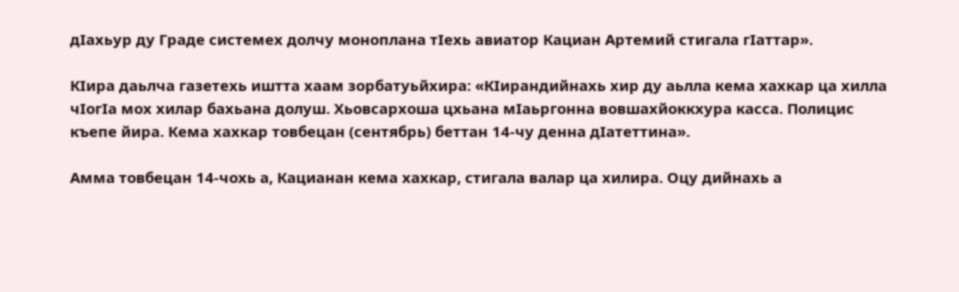дIахьур ду Граде системех долчу моноплана тIехь авиатор Кациан Артемий стигала гIаттар».

КIира даьлча газетехь иштта хаам зорбатуьйхира: «КIирандийнахь хир ду аьлла кема хахкар ца хилла чIогIа мох хилар бахьана долуш. Хьовсархоша цхьана мIаьргонна вовшахйоккхура касса. Полицис къепе йира. Кема хахкар товбецан (сентябрь) беттан 14-чу денна дIатеттина».

Амма товбецан 14-чохь а, Кацианан кема хахкар, стигала валар ца хилира. Оцу дийнахь а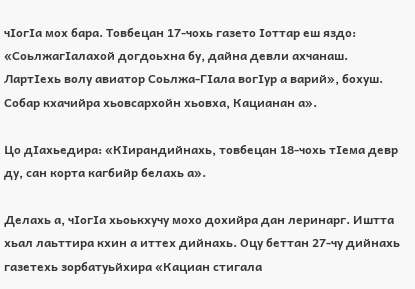чIогIа мох бара. Товбецан 17-чохь газето Iоттар еш яздо: «СоьлжагIалахой догдоьхна бу, дайна девли ахчанаш. ЛартIехь волу авиатор Соьлжа-ГIала вогIур а варий», бохуш. Собар кхачийра хьовсархойн хьовха, Кацианан а».

Цо дIахьедира: «КIирандийнахь, товбецан 18-чохь тIема девр ду, сан корта кагбийр белахь а».

Делахь а, чIогIа хьоькхучу мохо дохийра дан леринарг. Иштта хьал лаьттира кхин а иттех дийнахь. Оцу беттан 27-чу дийнахь газетехь зорбатуьйхира «Кациан стигала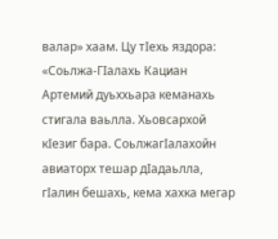валар» хаам. Цу тIехь яздора: «Соьлжа-ГIалахь Кациан Артемий дуьххьара кеманахь стигала ваьлла. Хьовсархой кIезиг бара. СоьлжагIалахойн авиаторх тешар дIадаьлла, гIалин бешахь, кема хахка мегар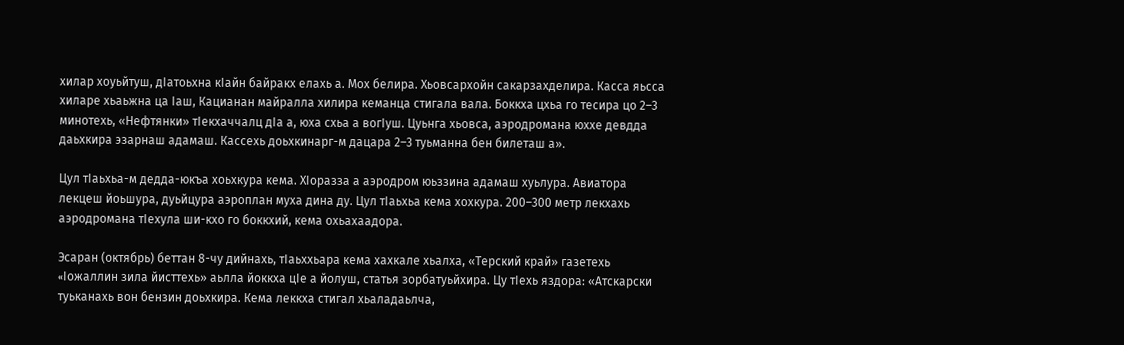хилар хоуьйтуш, дIатоьхна кIайн байракх елахь а. Мох белира. Хьовсархойн сакарзахделира. Касса яьсса хиларе хьаьжна ца Iаш, Кацианан майралла хилира кеманца стигала вала. Боккха цхьа го тесира цо 2–3 минотехь, «Нефтянки» тIекхаччалц дIа а, юха схьа а вогIуш. Цуьнга хьовса, аэродромана юххе девдда даьхкира эзарнаш адамаш. Кассехь доьхкинарг-м дацара 2–3 туьманна бен билеташ а».

Цул тIаьхьа-м дедда-юкъа хоьхкура кема. ХIоразза а аэродром юьззина адамаш хуьлура. Авиатора лекцеш йоьшура, дуьйцура аэроплан муха дина ду. Цул тIаьхьа кема хохкура. 200–300 метр лекхахь аэродромана тIехула ши-кхо го боккхий, кема охьахаадора.

Эсаран (октябрь) беттан 8-чу дийнахь, тIаьххьара кема хахкале хьалха, «Терский край» газетехь «Iожаллин зила йисттехь» аьлла йоккха цIе а йолуш, статья зорбатуьйхира. Цу тIехь яздора: «Атскарски туьканахь вон бензин доьхкира. Кема леккха стигал хьаладаьлча,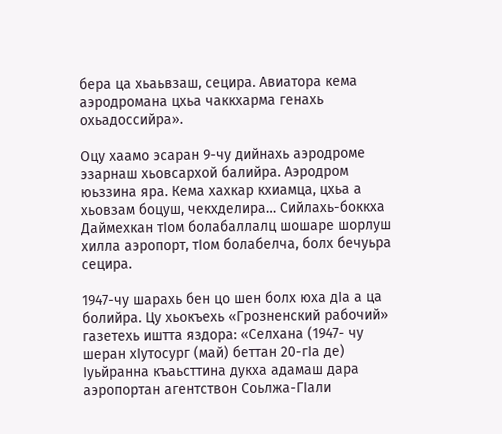бера ца хьаьвзаш, сецира. Авиатора кема аэродромана цхьа чаккхарма генахь охьадоссийра».

Оцу хаамо эсаран 9-чу дийнахь аэродроме эзарнаш хьовсархой балийра. Аэродром юьззина яра. Кема хахкар кхиамца, цхьа а хьовзам боцуш, чекхделира… Сийлахь-боккха Даймехкан тIом болабаллалц шошаре шорлуш хилла аэропорт, тIом болабелча, болх бечуьра сецира.

1947-чу шарахь бен цо шен болх юха дIа а ца болийра. Цу хьокъехь «Грозненский рабочий» газетехь иштта яздора: «Селхана (1947- чу шеран хIутосург (май) беттан 20-гIа де) Iуьйранна къаьсттина дукха адамаш дара аэропортан агентствон Соьлжа-ГIали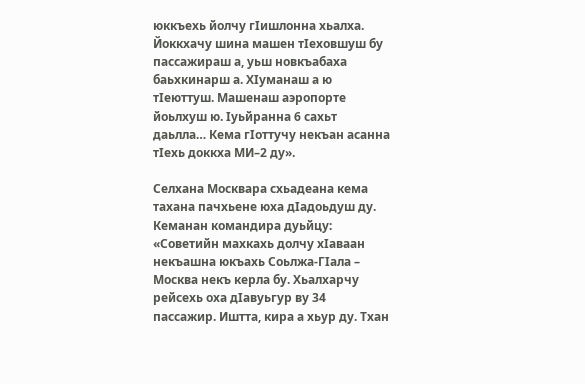юккъехь йолчу гIишлонна хьалха. Йоккхачу шина машен тIеховшуш бу пассажираш а, уьш новкъабаха баьхкинарш а. ХIуманаш а ю тIеюттуш. Машенаш аэропорте йоьлхуш ю. Iуьйранна 6 сахьт даьлла… Кема гIоттучу некъан асанна тIехь доккха МИ–2 ду».

Селхана Москвара схьадеана кема тахана пачхьене юха дIадоьдуш ду. Кеманан командира дуьйцу: «Советийн махкахь долчу хIаваан некъашна юкъахь Соьлжа-ГIала – Москва некъ керла бу. Хьалхарчу рейсехь оха дIавуьгур ву 34 пассажир. Иштта, кира а хьур ду. Тхан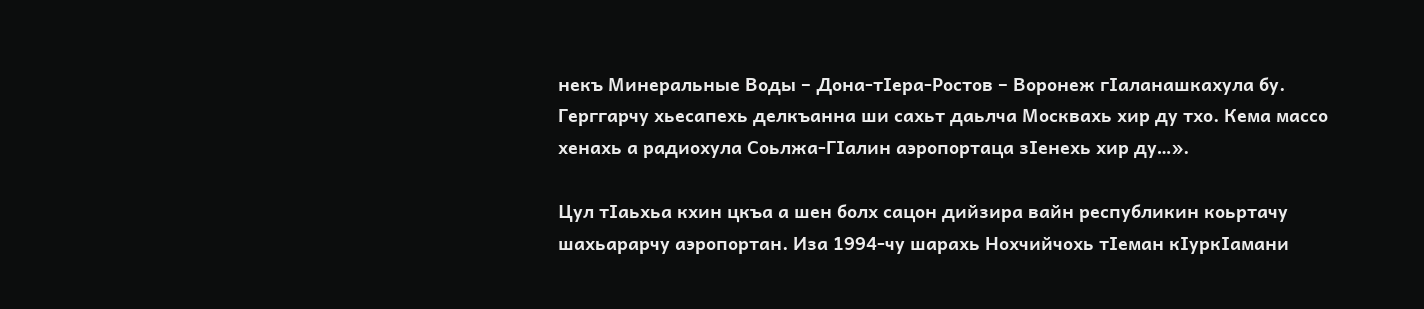некъ Минеральные Воды – Дона-тIера-Ростов – Воронеж гIаланашкахула бу. Герггарчу хьесапехь делкъанна ши сахьт даьлча Москвахь хир ду тхо. Кема массо хенахь а радиохула Соьлжа-ГIалин аэропортаца зIенехь хир ду…».

Цул тIаьхьа кхин цкъа а шен болх сацон дийзира вайн республикин коьртачу шахьарарчу аэропортан. Иза 1994-чу шарахь Нохчийчохь тIеман кIуркIамани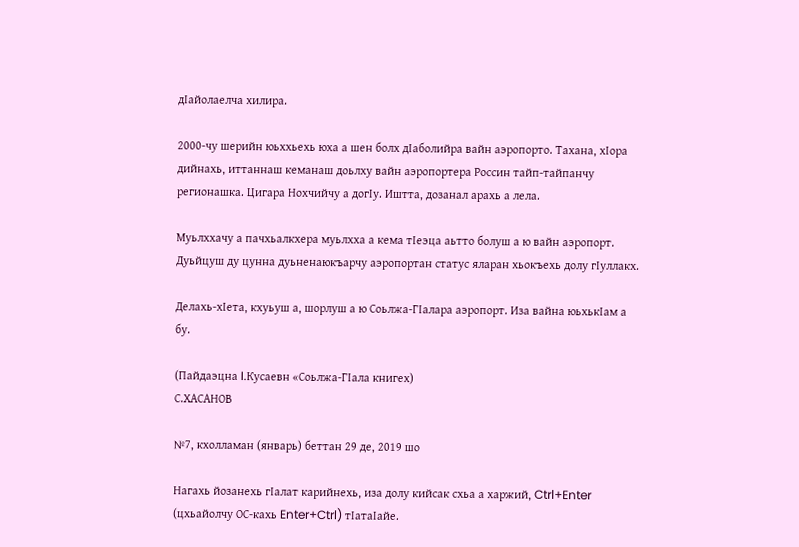дIайолаелча хилира.

2000-чу шерийн юьххьехь юха а шен болх дIаболийра вайн аэропорто. Тахана, хIора дийнахь, иттаннаш кеманаш доьлху вайн аэропортера Россин тайп-тайпанчу регионашка. Цигара Нохчийчу а догIу. Иштта, дозанал арахь а лела.

Муьлххачу а пачхьалкхера муьлхха а кема тIеэца аьтто болуш а ю вайн аэропорт. Дуьйцуш ду цунна дуьненаюкъарчу аэропортан статус яларан хьокъехь долу гIуллакх.

Делахь-хIета, кхуьуш а, шорлуш а ю Соьлжа-ГIалара аэропорт. Иза вайна юьхькIам а бу.

(Пайдаэцна I.Кусаевн «Соьлжа-ГIала книгех)
С.ХАСАНОВ

№7, кхолламан (январь) беттан 29 де, 2019 шо

Нагахь йозанехь гIалат карийнехь, иза долу кийсак схьа а харжий, Ctrl+Enter (цхьайолчу ОС-кахь Enter+Ctrl) тIатаIайе.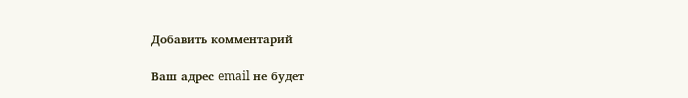Добавить комментарий

Ваш адрес email не будет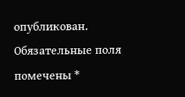опубликован. Обязательные поля помечены *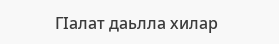ГIалат даьлла хилар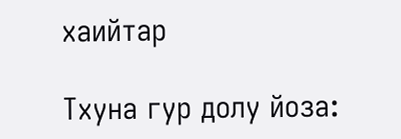хаийтар

Тхуна гур долу йоза: